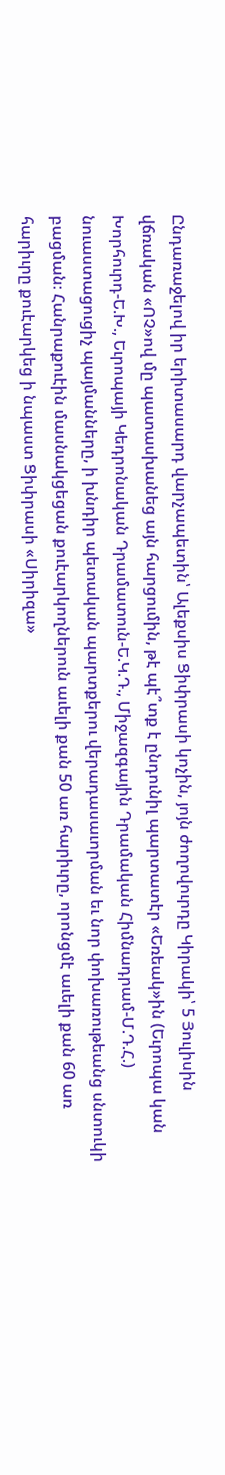Ընդառաջելով իր երիտասարդ վարչապետին՝ Ալեքսիս Ցիփրասի կոչին, յոյն ժողովուրդը Կիրակի՝ 5 Յուլիսին վճռական «ՈՉ»ով մը պատասխանեց այն հարցումին, թէ պէ՞տք է ընդունիլ պարտատէր «Եռեակ»ին (Եւրոպա կան Խորհուրդ-Ե.Խ., Եւրոպայի Կեդրոնական Դրամատուն-Ե.Կ.Դ., Միջազգային Դրամական Հիմնադրամ-Մ.Դ.Հ.) նուաստացուցիչ պայմանները, ի խնդիր պետական պարտքերու վերադասաւորման եւ նոր փոխառութեանց սնտուկի բացման։ Հանրաքուէին մասնակցեցան քուէարկողներուն աւելի քան 50 առ հարիւրը, որոնցմէ աւելի քան 60 առ հարիւրը քուէարկեց ի նպաստ Ցիփրասի «Սիրիզա»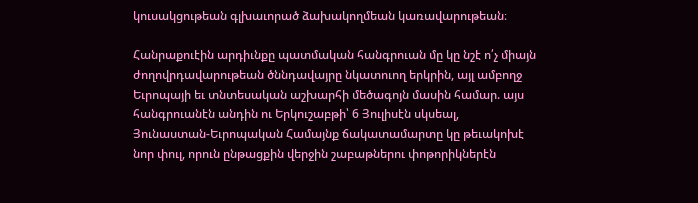կուսակցութեան գլխաւորած ձախակողմեան կառավարութեան։

Հանրաքուէին արդիւնքը պատմական հանգրուան մը կը նշէ ո՛չ միայն ժողովրդավարութեան ծննդավայրը նկատուող երկրին, այլ ամբողջ Եւրոպայի եւ տնտեսական աշխարհի մեծագոյն մասին համար. այս հանգրուանէն անդին ու Երկուշաբթի՝ 6 Յուլիսէն սկսեալ, Յունաստան-Եւրոպական Համայնք ճակատամարտը կը թեւակոխէ նոր փուլ, որուն ընթացքին վերջին շաբաթներու փոթորիկներէն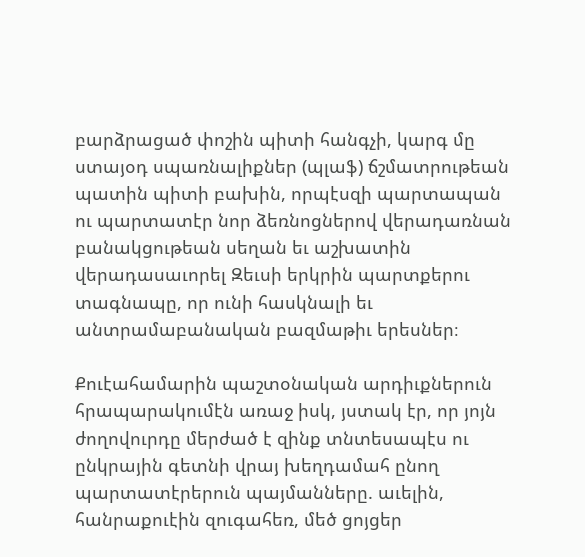բարձրացած փոշին պիտի հանգչի, կարգ մը ստայօդ սպառնալիքներ (պլաֆ) ճշմատրութեան պատին պիտի բախին, որպէսզի պարտապան ու պարտատէր նոր ձեռնոցներով վերադառնան բանակցութեան սեղան եւ աշխատին վերադասաւորել Զեւսի երկրին պարտքերու տագնապը, որ ունի հասկնալի եւ անտրամաբանական բազմաթիւ երեսներ։

Քուէահամարին պաշտօնական արդիւքներուն հրապարակումէն առաջ իսկ, յստակ էր, որ յոյն ժողովուրդը մերժած է զինք տնտեսապէս ու ընկրային գետնի վրայ խեղդամահ ընող պարտատէրերուն պայմանները. աւելին, հանրաքուէին զուգահեռ, մեծ ցոյցեր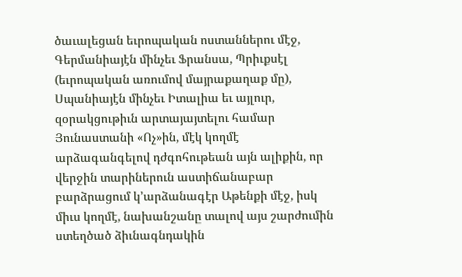ծաւալեցան եւրոպական ոստաններու մէջ, Գերմանիայէն մինչեւ Ֆրանսա, Պրիւքսէլ (եւրոպական առումով մայրաքաղաք մը), Սպանիայէն մինչեւ Իտալիա եւ այլուր, զօրակցութիւն արտայայտելու համար Յունաստանի «Ոչ»ին, մէկ կողմէ արձագանգելով դժգոհութեան այն ալիքին, որ վերջին տարիներուն աստիճանաբար բարձրացում կ’արձանագէր Աթենքի մէջ, իսկ միւս կողմէ, նախանշանը տալով այս շարժումին ստեղծած ձիւնագնդակին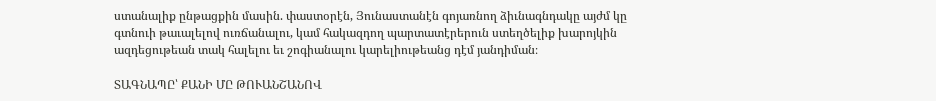ստանալիք ընթացքին մասին. փաստօրէն, Յունաստանէն գոյառնող ձիւնագնդակը այժմ կը գտնուի թաւալելով ուռճանալու, կամ հակազդող պարտատէրերուն ստեղծելիք խարոյկին ազդեցութեան տակ հալելու եւ շոգիանալու կարելիութեանց դէմ յանդիման։

ՏԱԳՆԱՊԸ՝ ՔԱՆԻ ՄԸ ԹՈՒԱՆՇԱՆՈՎ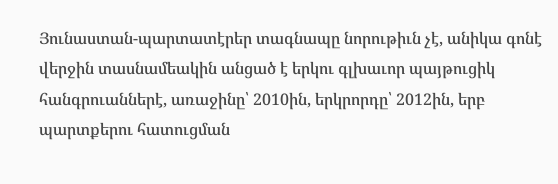Յունաստան-պարտատէրեր տագնապը նորութիւն չէ, անիկա գոնէ վերջին տասնամեակին անցած է երկու գլխաւոր պայթուցիկ հանգրուաններէ, առաջինը՝ 2010ին, երկրորդը՝ 2012ին, երբ պարտքերու հատուցման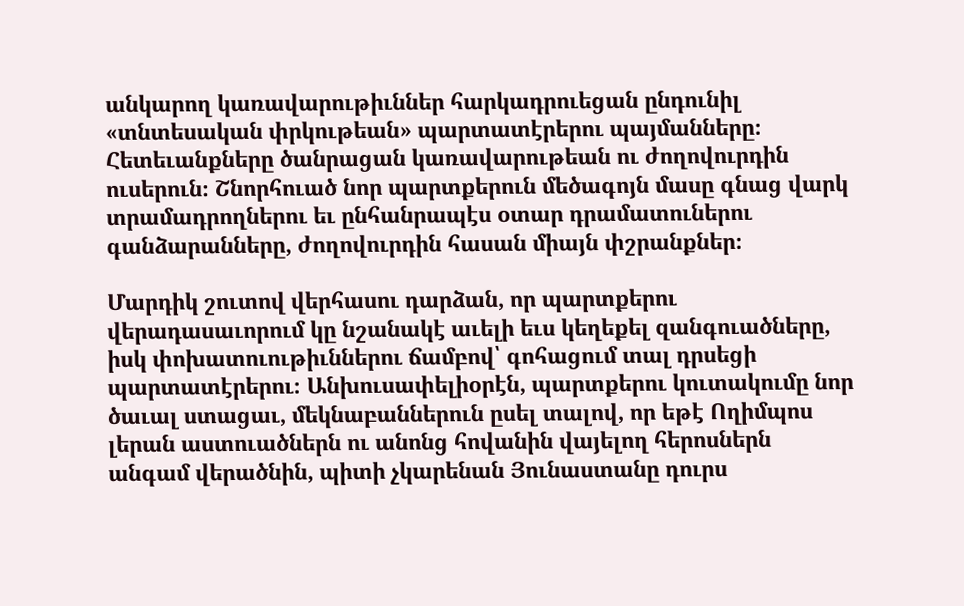անկարող կառավարութիւններ հարկադրուեցան ընդունիլ «տնտեսական փրկութեան» պարտատէրերու պայմանները։ Հետեւանքները ծանրացան կառավարութեան ու ժողովուրդին ուսերուն։ Շնորհուած նոր պարտքերուն մեծագոյն մասը գնաց վարկ տրամադրողներու եւ ընհանրապէս օտար դրամատուներու գանձարանները, ժողովուրդին հասան միայն փշրանքներ։

Մարդիկ շուտով վերհասու դարձան, որ պարտքերու վերադասաւորում կը նշանակէ աւելի եւս կեղեքել զանգուածները, իսկ փոխատուութիւններու ճամբով՝ գոհացում տալ դրսեցի պարտատէրերու։ Անխուսափելիօրէն, պարտքերու կուտակումը նոր ծաւալ ստացաւ, մեկնաբաններուն ըսել տալով, որ եթէ Ողիմպոս լերան աստուածներն ու անոնց հովանին վայելող հերոսներն անգամ վերածնին, պիտի չկարենան Յունաստանը դուրս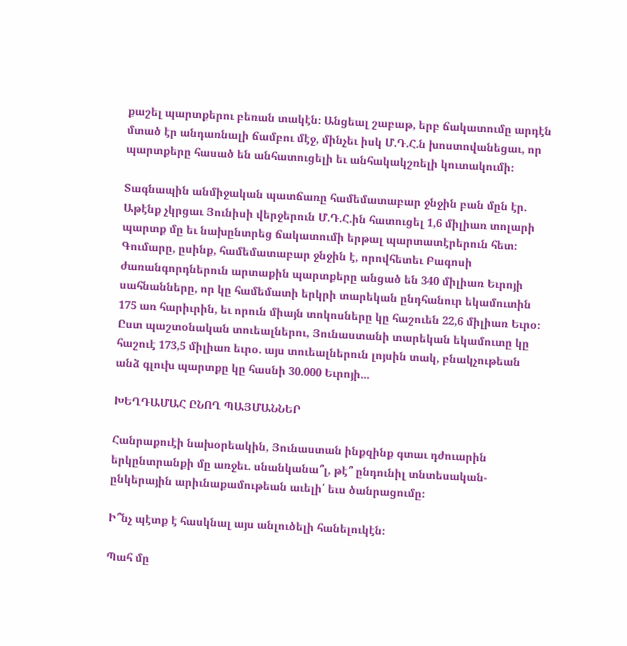քաշել պարտքերու բեռան տակէն։ Անցեալ շաբաթ, երբ ճակատումը արդէն մտած էր անդառնալի ճամբու մէջ, մինչեւ իսկ Մ.Դ.Հ.ն խոստովանեցաւ, որ պարտքերը հասած են անհատուցելի եւ անհակակշռելի կուտակումի։

Տագնապին անմիջական պատճառը համեմատաբար ջնջին բան մըն էր. Աթէնք չկրցաւ Յունիսի վերջերուն Մ.Դ.Հ.ին հատուցել 1,6 միլիառ տոլարի պարտք մը եւ նախընտրեց ճակատումի երթալ պարտատէրերուն հետ։ Գումարը, ըսինք, համեմատաբար ջնջին է, որովհետեւ Բագոսի ժառանգորդներուն արտաքին պարտքերը անցած են 340 միլիառ Եւրոյի սահնանները, որ կը համեմատի երկրի տարեկան ընդհանուր եկամուտին 175 առ հարիւրին, եւ որուն միայն տոկոսները կը հաշուեն 22,6 միլիառ Եւրօ։ Ըստ պաշտօնական տուեալներու, Յունաստանի տարեկան եկամուտը կը հաշուէ 173,5 միլիառ եւրօ. այս տուեալներուն լոյսին տակ, բնակչութեան անձ գլուխ պարտքը կը հասնի 30.000 Եւրոյի...

ԽԵՂԴԱՄԱՀ ԸՆՈՂ ՊԱՅՄԱՆՆԵՐ

Հանրաքուէի նախօրեակին, Յունաստան ինքզինք գտաւ դժուարին երկընտրանքի մը առջեւ. սնանկանա՞լ, թէ՞ ընդունիլ տնտեսական-ընկերային արիւնաքամութեան աւելի՛ եւս ծանրացումը։

Ի՞նչ պէտք է հասկնալ այս անլուծելի հանելուկէն։

Պահ մը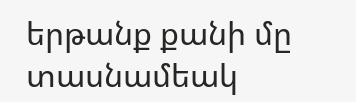երթանք քանի մը տասնամեակ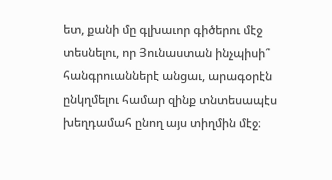ետ, քանի մը գլխաւոր գիծերու մէջ տեսնելու, որ Յունաստան ինչպիսի՞ հանգրուաններէ անցաւ, արագօրէն ընկղմելու համար զինք տնտեսապէս խեղդամահ ընող այս տիղմին մէջ։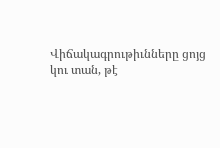Վիճակագրութիւնները ցոյց կու տան, թէ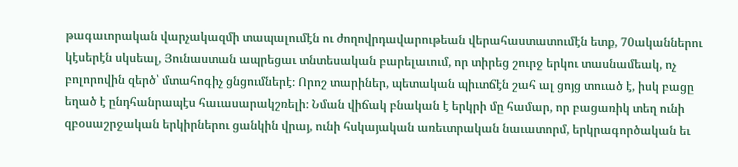թագաւորական վարչակազմի տապալումէն ու ժողովրդավարութեան վերահաստատումէն ետք, 70ականներու կէսերէն սկսեալ, Յունաստան ապրեցաւ տնտեսական բարելաւում, որ տիրեց շուրջ երկու տասնամեակ, ոչ բոլորովին զերծ՝ մտահոգիչ ցնցումներէ։ Որոշ տարիներ, պետական պիւտճէն շահ ալ ցոյց տուած է, իսկ բացը եղած է ընդհանրապէս հաւասարակշռելի։ Նման վիճակ բնական է երկրի մը համար, որ բացառիկ տեղ ունի զբօսաշրջական երկիրներու ցանկին վրայ, ունի հսկայական առեւտրական նաւատորմ, երկրագործական եւ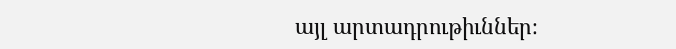այլ արտադրութիւններ։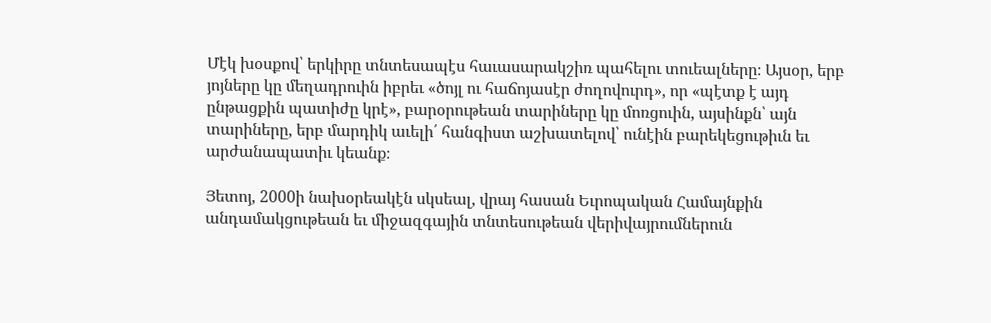Մէկ խօսքով՝ երկիրը տնտեսապէս հաւասարակշիռ պահելու տուեալները։ Այսօր, երբ յոյները կը մեղադրուին իբրեւ «ծոյլ ու հաճոյասէր ժողովուրդ», որ «պէտք է այդ ընթացքին պատիժը կրէ», բարօրութեան տարիները կը մոռցուին, այսինքն՝ այն տարիները, երբ մարդիկ աւելի՛ հանգիստ աշխատելով՝ ունէին բարեկեցութիւն եւ արժանապատիւ կեանք։

Յետոյ, 2000ի նախօրեակէն սկսեալ, վրայ հասան Եւրոպական Համայնքին անդամակցութեան եւ միջազգային տնտեսութեան վերիվայրումներուն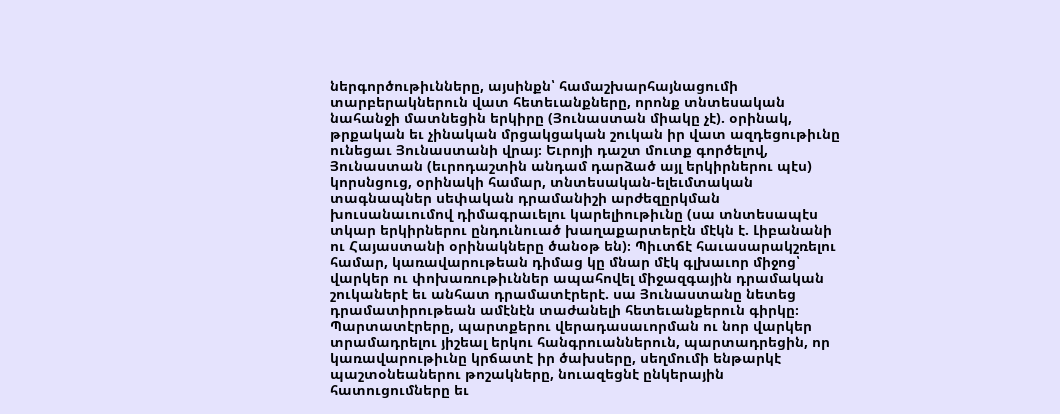ներգործութիւնները, այսինքն՝ համաշխարհայնացումի տարբերակներուն վատ հետեւանքները, որոնք տնտեսական նահանջի մատնեցին երկիրը (Յունաստան միակը չէ). օրինակ, թրքական եւ չինական մրցակցական շուկան իր վատ ազդեցութիւնը ունեցաւ Յունաստանի վրայ։ Եւրոյի դաշտ մուտք գործելով, Յունաստան (եւրոդաշտին անդամ դարձած այլ երկիրներու պէս) կորսնցուց, օրինակի համար, տնտեսական-ելեւմտական տագնապներ սեփական դրամանիշի արժեզըրկման խուսանաւումով դիմագրաւելու կարելիութիւնը (սա տնտեսապէս տկար երկիրներու ընդունուած խաղաքարտերէն մէկն է. Լիբանանի ու Հայաստանի օրինակները ծանօթ են)։ Պիւտճէ հաւասարակշռելու համար, կառավարութեան դիմաց կը մնար մէկ գլխաւոր միջոց՝ վարկեր ու փոխառութիւններ ապահովել միջազգային դրամական շուկաներէ եւ անհատ դրամատէրերէ. սա Յունաստանը նետեց դրամատիրութեան ամէնէն տաժանելի հետեւանքերուն գիրկը։ Պարտատէրերը, պարտքերու վերադասաւորման ու նոր վարկեր տրամադրելու յիշեալ երկու հանգրուաններուն, պարտադրեցին, որ կառավարութիւնը կրճատէ իր ծախսերը, սեղմումի ենթարկէ պաշտօնեաներու թոշակները, նուազեցնէ ընկերային հատուցումները եւ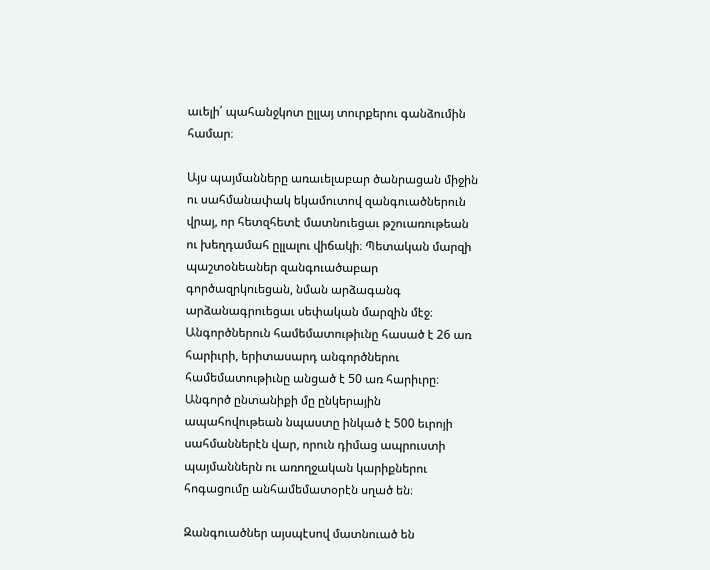աւելի՛ պահանջկոտ ըլլայ տուրքերու գանձումին համար։

Այս պայմանները առաւելաբար ծանրացան միջին ու սահմանափակ եկամուտով զանգուածներուն վրայ, որ հետզհետէ մատնուեցաւ թշուառութեան ու խեղդամահ ըլլալու վիճակի։ Պետական մարզի պաշտօնեաներ զանգուածաբար գործազրկուեցան, նման արձագանգ արձանագրուեցաւ սեփական մարզին մէջ։ Անգործներուն համեմատութիւնը հասած է 26 առ հարիւրի, երիտասարդ անգործներու համեմատութիւնը անցած է 50 առ հարիւրը։ Անգործ ընտանիքի մը ընկերային ապահովութեան նպաստը ինկած է 500 եւրոյի սահմաններէն վար, որուն դիմաց ապրուստի պայմաններն ու առողջական կարիքներու հոգացումը անհամեմատօրէն սղած են։

Զանգուածներ այսպէսով մատնուած են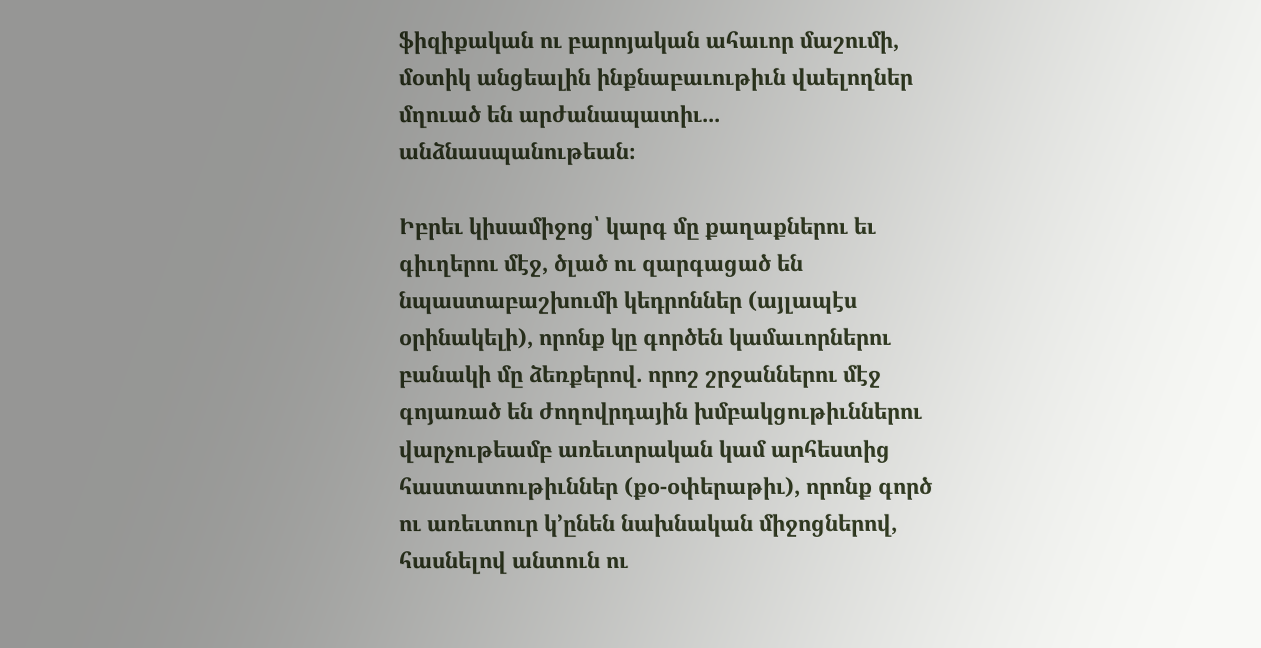ֆիզիքական ու բարոյական ահաւոր մաշումի, մօտիկ անցեալին ինքնաբաւութիւն վաելողներ մղուած են արժանապատիւ... անձնասպանութեան։

Իբրեւ կիսամիջոց՝ կարգ մը քաղաքներու եւ գիւղերու մէջ, ծլած ու զարգացած են նպաստաբաշխումի կեդրոններ (այլապէս օրինակելի), որոնք կը գործեն կամաւորներու բանակի մը ձեռքերով. որոշ շրջաններու մէջ գոյառած են ժողովրդային խմբակցութիւններու վարչութեամբ առեւտրական կամ արհեստից հաստատութիւններ (քօ-օփերաթիւ), որոնք գործ ու առեւտուր կ’ընեն նախնական միջոցներով, հասնելով անտուն ու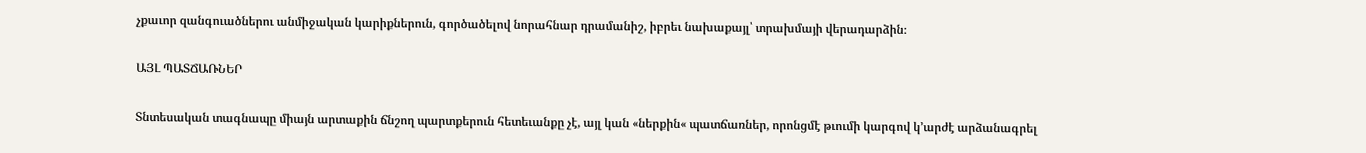չքաւոր զանգուածներու անմիջական կարիքներուն, գործածելով նորահնար դրամանիշ, իբրեւ նախաքայլ՝ տրախմայի վերադարձին։

ԱՅԼ ՊԱՏՃԱՌՆԵՐ

Տնտեսական տագնապը միայն արտաքին ճնշող պարտքերուն հետեւանքը չէ, այլ կան «ներքին« պատճառներ, որոնցմէ թւումի կարգով կ’արժէ արձանագրել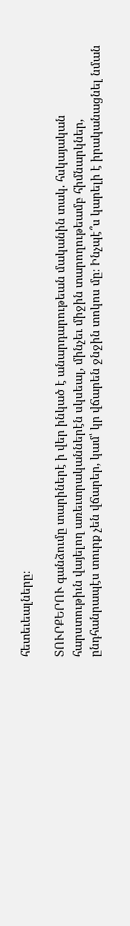հետեւեալները։

ՏՈՒՐՔԵՐՈՒ գանձումը տարիներէ ի վեր ինկած է անարդարութեան մականին տակ. հսկայական հարստութիւն վայելող առեւտրականներէն սկսեալ, մինչեւ միջին տարողութեամբ հիմնարկներ, ընդհանրապէս տուրք չեն վճարեր, կամ՝ կր վճարեն ջնջին տոկոս մը։ Ինչպէ՞ս կարելի է իրականացնել նման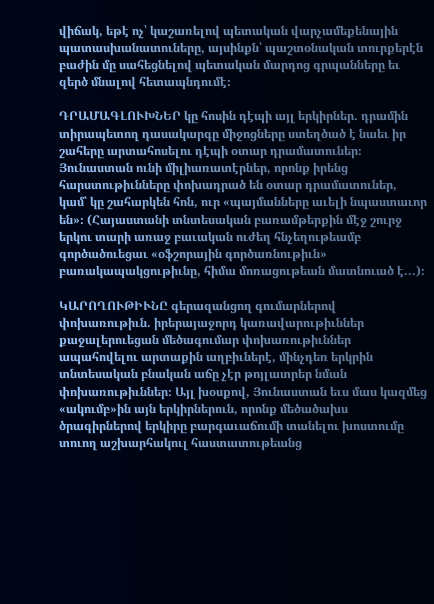վիճակ, եթէ ոչ՝ կաշառելով պետական վարչամեքենային պատասխանատուները, այսինքն՝ պաշտօնական տուրքերէն բաժին մը սահեցնելով պետական մարդոց գրպանները եւ զերծ մնալով հետապնդումէ։

ԴՐԱՄԱԳԼՈՒԽՆԵՐ կը հոսին դէպի այլ երկիրներ. դրամին տիրապետող դասակարգը միջոցները ստեղծած է նաեւ իր շահերը արտահոսելու դէպի օտար դրամատուներ։ Յունաստան ունի միլիառատէրներ, որոնք իրենց հարստութիւնները փոխադրած են օտար դրամատուներ, կամ՝ կը շահարկեն հոն, ուր «պայմանները աւելի նպաստաւոր են»։ (Հայաստանի տնտեսական բառամթերքին մէջ շուրջ երկու տարի առաջ բաւական ուժեղ հնչեղութեամբ գործածուեցաւ «օֆշորային գործառնութիւն» բառակապակցութիւնը, հիմա մոռացութեան մատնուած է...)։

ԿԱՐՈՂՈՒԹԻՒՆԸ գերազանցող գումարներով փոխառութիւն. իրերայաջորդ կառավարութիւններ քաջալերուեցան մեծագումար փոխառութիւններ ապահովելու արտաքին աղբիւներէ, մինչդեռ երկրին տնտեսական բնական աճը չէր թոյլատրեր նման փոխառութիւններ։ Այլ խօսքով, Յունաստան եւս մաս կազմեց «ակումբ»ին այն երկիրներուն, որոնք մեծածախս ծրագիրներով երկիրը բարգաւաճումի տանելու խոստումը տուող աշխարհակուլ հաստատութեանց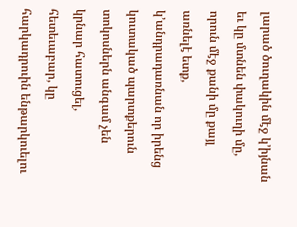լարած ծուղակին մէջ կ’իյնան եւ կը մտնեն փակուղի մը, որուն մէջ քանի մը քայլ առնելէ ետք, կ’անդրադառնան որ իրենց կուտակած պարտքերուն տոկոսներն անգամ չեն կրնար հատուցել, հետեւաբար, կը հարկադրուին ենթարկուելու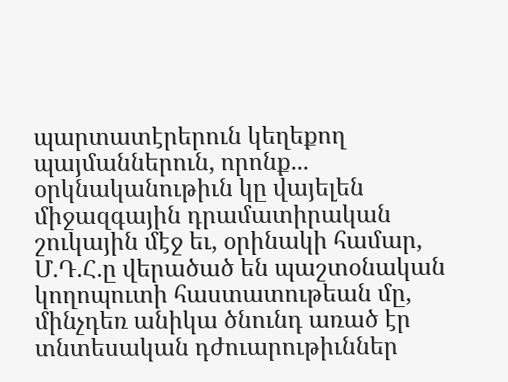պարտատէրերուն կեղեքող պայմաններուն, որոնք... օրկնականութիւն կը վայելեն միջազգային դրամատիրական շուկային մէջ եւ, օրինակի համար, Մ.Դ.Հ.ը վերածած են պաշտօնական կողոպուտի հաստատութեան մը, մինչդեռ անիկա ծնունդ առած էր տնտեսական դժուարութիւններ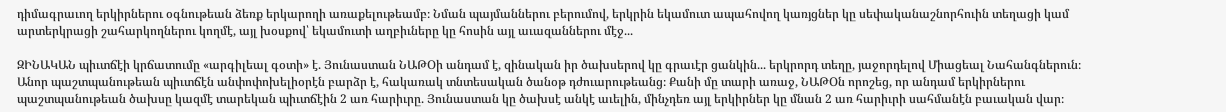դիմագրաւող երկիրներու օգնութեան ձեռք երկարողի առաքելութեամբ։ Նման պայմաններու բերումով, երկրին եկամուտ ապահովող կառյցներ կը սեփականաշնորհուին տեղացի կամ արտերկրացի շահարկողներու կողմէ, այլ խօսքով՝ եկամուտի աղբիւները կը հոսին այլ աւազաններու մէջ...

ԶԻՆԱԿԱՆ պիւտճէի կրճատումը «արգիլեալ գօտի» է. Յունաստան ՆԱԹՕի անդամ է, զինական իր ծախսերով կը գրաւէր ցանկին... երկրորդ տեղը, յաջորդելով Միացեալ Նահանգներուն։ Անոր պաշտպանութեան պիւտճէն անփոփոխելիօրէն բարձր է, հակառակ տնտեսական ծանօթ դժուարութեանց։ Քանի մը տարի առաջ, ՆԱԹՕն որոշեց, որ անդամ երկիրներու պաշտպանութեան ծախսը կազմէ տարեկան պիւտճէին 2 առ հարիւրը. Յունաստան կը ծախսէ անկէ աւելին, մինչդեռ այլ երկիրներ կը մնան 2 առ հարիւրի սահմանէն բաւական վար։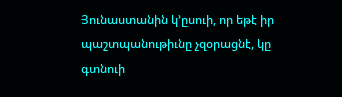Յունաստանին կ’ըսուի, որ եթէ իր պաշտպանութիւնը չզօրացնէ, կը գտնուի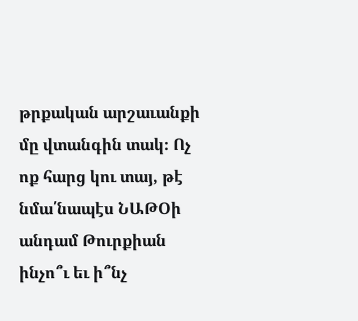թրքական արշաւանքի մը վտանգին տակ։ Ոչ ոք հարց կու տայ, թէ նմա՛նապէս ՆԱԹՕի անդամ Թուրքիան ինչո՞ւ եւ ի՞նչ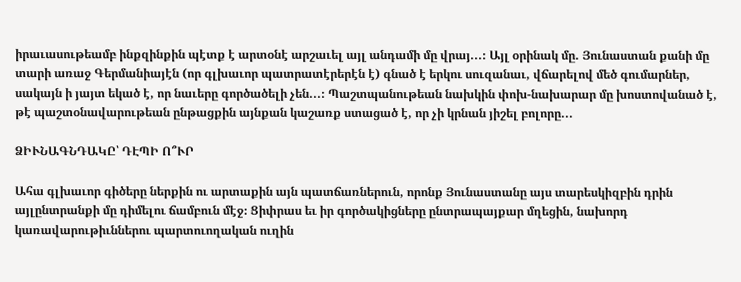իրաւասութեամբ ինքզինքին պէտք է արտօնէ արշաւել այլ անդամի մը վրայ...։ Այլ օրինակ մը. Յունաստան քանի մը տարի առաջ Գերմանիայէն (որ գլխաւոր պատրատէրերէն է) գնած է երկու սուզանաւ, վճարելով մեծ գումարներ, սակայն ի յայտ եկած է, որ նաւերը գործածելի չեն...։ Պաշտպանութեան նախկին փոխ-նախարար մը խոստովանած է, թէ պաշտօնավարութեան ընթացքին այնքան կաշառք ստացած է, որ չի կրնան յիշել բոլորը...

ՁԻՒՆԱԳՆԴԱԿԸ՝ ԴԷՊԻ Ո՞ՒՐ

Ահա գլխաւոր գիծերը ներքին ու արտաքին այն պատճառներուն, որոնք Յունաստանը այս տարեսկիզբին դրին այլընտրանքի մը դիմելու ճամբուն մէջ։ Ցիփրաս եւ իր գործակիցները ընտրապայքար մղեցին, նախորդ կառավարութիւններու պարտուողական ուղին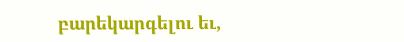բարեկարգելու եւ,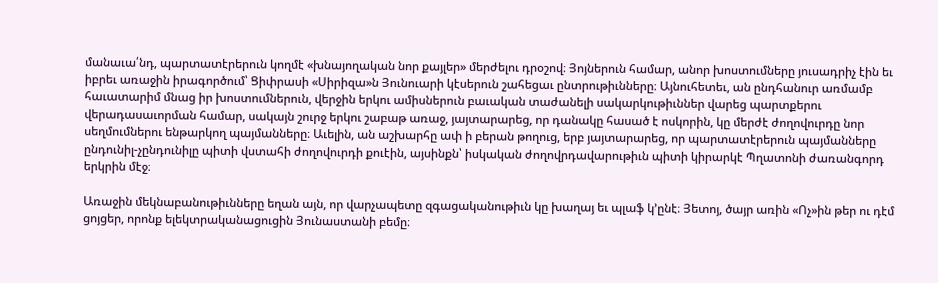մանաւա՛նդ, պարտատէրերուն կողմէ «խնայողական նոր քայլեր» մերժելու դրօշով։ Յոյներուն համար, անոր խոստումները յուսադրիչ էին եւ իբրեւ առաջին իրագործում՝ Ցիփրասի «Սիրիզա»ն Յունուարի կէսերուն շահեցաւ ընտրութիւնները։ Այնուհետեւ, ան ընդհանուր առմամբ հաւատարիմ մնաց իր խոստումներուն, վերջին երկու ամիսներուն բաւական տաժանելի սակարկութիւններ վարեց պարտքերու վերադասաւորման համար, սակայն շուրջ երկու շաբաթ առաջ, յայտարարեց, որ դանակը հասած է ոսկորին, կը մերժէ ժողովուրդը նոր սեղմումներու ենթարկող պայմանները։ Աւելին, ան աշխարհը ափ ի բերան թողուց, երբ յայտարարեց, որ պարտատէրերուն պայմանները ընդունիլ-չընդունիլը պիտի վստահի ժողովուրդի քուէին, այսինքն՝ իսկական ժողովրդավարութիւն պիտի կիրարկէ Պղատոնի ժառանգորդ երկրին մէջ։

Առաջին մեկնաբանութիւնները եղան այն, որ վարչապետը զգացականութիւն կը խաղայ եւ պլաֆ կ’ընէ։ Յետոյ, ծայր առին «Ոչ»ին թեր ու դէմ ցոյցեր, որոնք ելեկտրականացուցին Յունաստանի բեմը։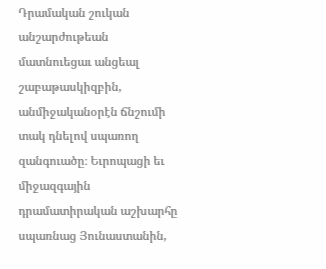Դրամական շուկան անշարժութեան մատնուեցաւ անցեալ շաբաթասկիզբին, անմիջականօրէն ճնշումի տակ դնելով սպառող զանգուածը։ Եւրոպացի եւ միջազգային դրամատիրական աշխարհը սպառնաց Յունաստանին,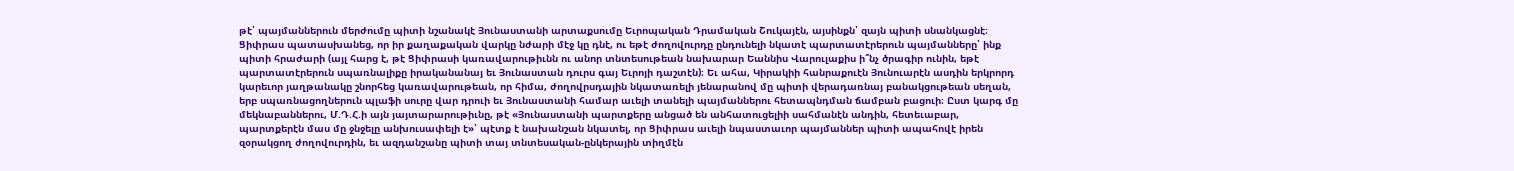թէ՝ պայմաններուն մերժումը պիտի նշանակէ Յունաստանի արտաքսումը Եւրոպական Դրամական Շուկայէն, այսինքն՝ զայն պիտի սնանկացնէ։ Ցիփրաս պատասխանեց, որ իր քաղաքական վարկը նժարի մէջ կը դնէ, ու եթէ ժողովուրդը ընդունելի նկատէ պարտատէրերուն պայմանները՝ ինք պիտի հրաժարի (այլ հարց է, թէ Ցիփրասի կառավարութիւնն ու անոր տնտեսութեան նախարար Եաննիս Վարուլաքիս ի՞նչ ծրագիր ունին, եթէ պարտատէրերուն սպառնալիքը իրականանայ եւ Յունաստան դուրս գայ Եւրոյի դաշտէն)։ Եւ ահա, Կիրակիի հանրաքուէն Յունուարէն ասդին երկրորդ կարեւոր յաղթանակը շնորհեց կառավարութեան, որ հիմա, ժողովրսդային նկատառելի յենարանով մը պիտի վերադառնայ բանակցութեան սեղան, երբ սպառնացողներուն պլաֆի սուրը վար դրուի եւ Յունաստանի համար աւելի տանելի պայմաններու հետապնդման ճամբան բացուի։ Ըստ կարգ մը մեկնաբաններու, Մ.Դ.Հ.ի այն յայտարարութիւնը, թէ «Յունաստանի պարտքերը անցած են անհատուցելիի սահմանէն անդին, հետեւաբար, պարտքերէն մաս մը ջնջելը անխուսափելի է»՝ պէտք է նախանշան նկատել, որ Ցիփրաս աւելի նպաստաւոր պայմաններ պիտի ապահովէ իրեն զօրակցող ժողովուրդին, եւ ազդանշանը պիտի տայ տնտեսական-ընկերային տիղմէն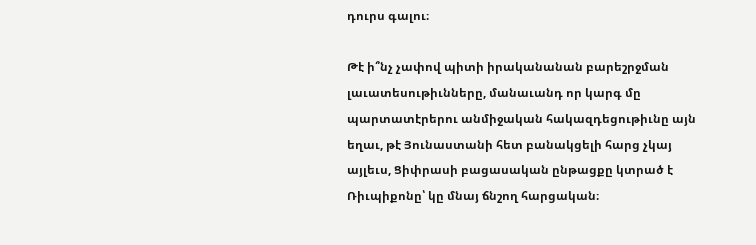դուրս գալու։

Թէ ի՞նչ չափով պիտի իրականանան բարեշրջման լաւատեսութիւնները, մանաւանդ որ կարգ մը պարտատէրերու անմիջական հակազդեցութիւնը այն եղաւ, թէ Յունաստանի հետ բանակցելի հարց չկայ այլեւս, Ցիփրասի բացասական ընթացքը կտրած է Ռիւպիքոնը՝ կը մնայ ճնշող հարցական։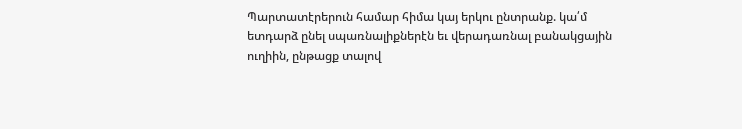Պարտատէրերուն համար հիմա կայ երկու ընտրանք. կա՛մ ետդարձ ընել սպառնալիքներէն եւ վերադառնալ բանակցային ուղիին, ընթացք տալով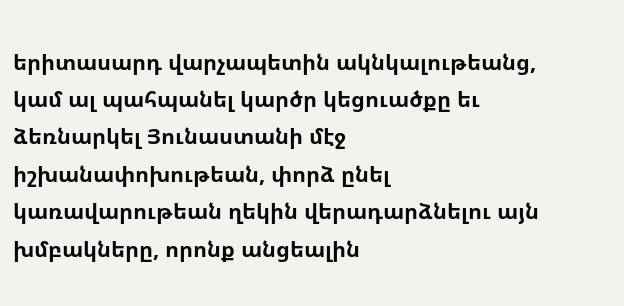երիտասարդ վարչապետին ակնկալութեանց, կամ ալ պահպանել կարծր կեցուածքը եւ ձեռնարկել Յունաստանի մէջ իշխանափոխութեան, փորձ ընել կառավարութեան ղեկին վերադարձնելու այն խմբակները, որոնք անցեալին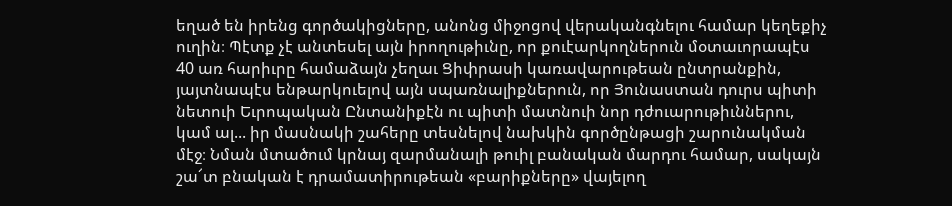եղած են իրենց գործակիցները, անոնց միջոցով վերականգնելու համար կեղեքիչ ուղին։ Պէտք չէ անտեսել այն իրողութիւնը, որ քուէարկողներուն մօտաւորապէս 40 առ հարիւրը համաձայն չեղաւ Ցիփրասի կառավարութեան ընտրանքին, յայտնապէս ենթարկուելով այն սպառնալիքներուն, որ Յունաստան դուրս պիտի նետուի Եւրոպական Ընտանիքէն ու պիտի մատնուի նոր դժուարութիւններու, կամ ալ... իր մասնակի շահերը տեսնելով նախկին գործընթացի շարունակման մէջ։ Նման մտածում կրնայ զարմանալի թուիլ բանական մարդու համար, սակայն շա՜տ բնական է դրամատիրութեան «բարիքները» վայելող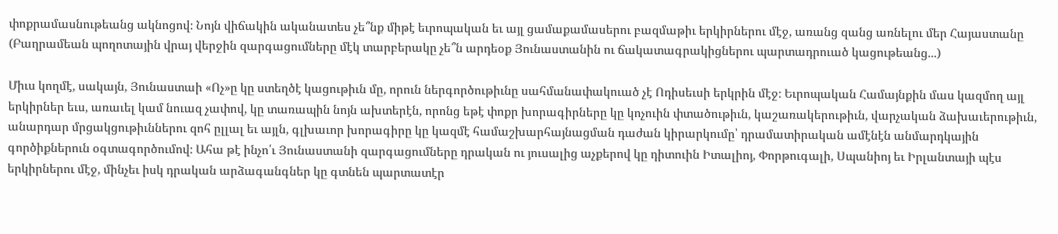փոքրամասնութեանց ակնոցով։ Նոյն վիճակին ականատես չե՞նք միթէ եւրոպական եւ այլ ցամաքամասերու բազմաթիւ երկիրներու մէջ, առանց զանց առնելու մեր Հայաստանը (Բաղրամեան պողոտային վրայ վերջին զարգացումները մէկ տարբերակը չե՞ն արդեօք Յունաստանին ու ճակատագրակիցներու պարտադրուած կացութեանց...)

Միւս կողմէ, սակայն, Յունաստաի «Ոչ»ը կը ստեղծէ կացութիւն մը, որուն ներգործութիւնը սահմանափակուած չէ Ոդիսեւսի երկրին մէջ։ Եւրոպական Համայնքին մաս կազմող այլ երկիրներ եւս, առաւել կամ նուազ չափով, կը տառապին նոյն ախտերէն, որոնց եթէ փոքր խորագիրները կը կոչուին փտածութիւն, կաշառակերութիւն, վարչական ձախաւերութիւն, անարդար մրցակցութիւններու զոհ ըլլալ եւ այլն, գլխաւոր խորագիրը կը կազմէ համաշխարհայնացման դաժան կիրարկումը՝ դրամատիրական ամէնէն անմարդկային գործիքներուն օգտագործումով։ Ահա թէ ինչո՛ւ Յունաստանի զարգացումները դրական ու յուսալից աչքերով կը դիտուին Իտալիոյ, Փորթուգալի, Սպանիոյ եւ Իրլանտայի պէս երկիրներու մէջ, մինչեւ իսկ դրական արձագանգներ կը գտնեն պարտատէր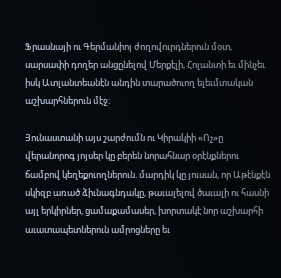Ֆրասնայի ու Գերմանիոյ ժողովուրդներուն մօտ, սարսափի դողեր անցընելով Մերքէլի, Հոլանտի եւ մինչեւ իսկ Ատլանտեանէն անդին տարածուող ելեւմտական աշխարհներուն մէջ։

Յունաստանի այս շարժումն ու Կիրակիի «Ոչ»ը վերանորոգ յոյսեր կը բերեն նորահնար օրէնքներու ճամբով կեղեքուողներուն. մարդիկ կը յուսան, որ Աթէնքէն սկիզբ առած ձիւնագնդակը, թաւալելով ծաւալի ու հասնի այլ երկիրներ, ցամաքամասեր, խորտակէ նոր աշխարհի աւատապետներուն ամրոցները եւ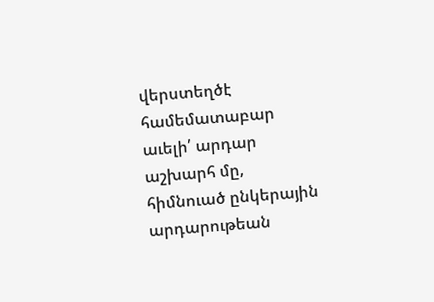վերստեղծէ համեմատաբար աւելի՛ արդար աշխարհ մը, հիմնուած ընկերային արդարութեան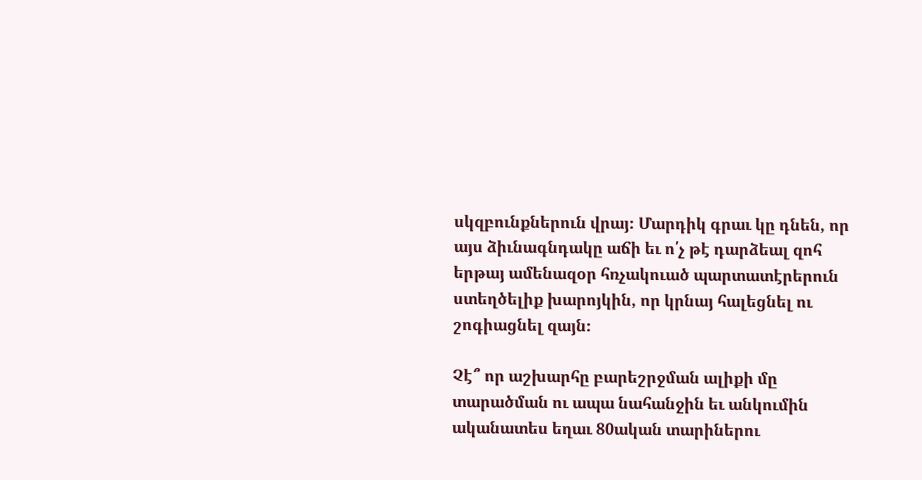սկզբունքներուն վրայ։ Մարդիկ գրաւ կը դնեն, որ այս ձիւնագնդակը աճի եւ ո՛չ թէ դարձեալ զոհ երթայ ամենազօր հռչակուած պարտատէրերուն ստեղծելիք խարոյկին, որ կրնայ հալեցնել ու շոգիացնել զայն։

Չէ՞ որ աշխարհը բարեշրջման ալիքի մը տարածման ու ապա նահանջին եւ անկումին ականատես եղաւ 80ական տարիներու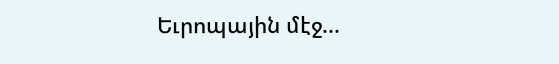Եւրոպային մէջ...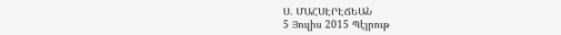Ս. ՄԱՀՍԷՐԷՃԵԱՆ
5 Յուլիս 2015 Պէյրութ